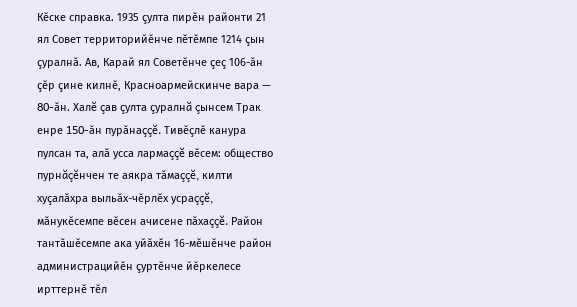Кĕске справка. 1935 çулта пирĕн районти 21 ял Совет территорийĕнче пĕтĕмпе 1214 çын çуралнă. Ав, Карай ял Советĕнче çеç 106-ăн çĕр çине килнĕ, Красноармейскинче вара — 80-ăн. Халĕ çав çулта çуралнă çынсем Трак енре 150-ăн пурăнаççĕ. Тивĕçлĕ канура пулсан та, алă усса лармаççĕ вĕсем: общество пурнăçĕнчен те аякра тăмаççĕ, килти хуçалăхра выльăх-чĕрлĕх усраççĕ, мăнукĕсемпе вĕсен ачисене пăхаççĕ. Район тантăшĕсемпе ака уйăхĕн 16-мĕшĕнче район администрацийĕн çуртĕнче йĕркелесе ирттернĕ тĕл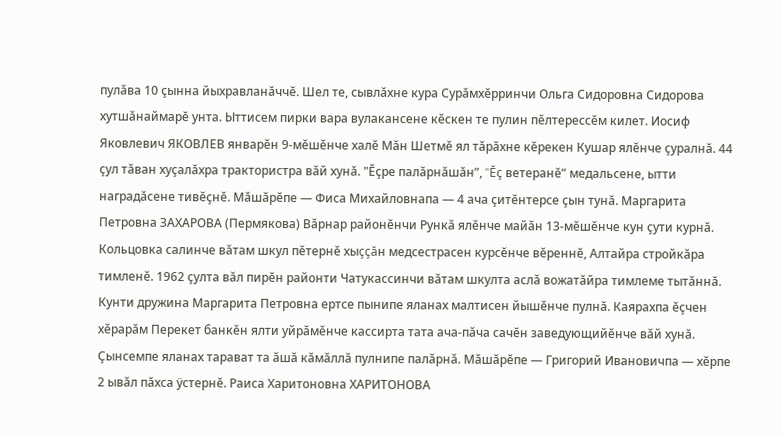пулăва 10 çынна йыхравланăччĕ. Шел те, сывлăхне кура Сурăмхĕрринчи Ольга Сидоровна Сидорова хутшăнаймарĕ унта. Ыттисем пирки вара вулакансене кĕскен те пулин пĕлтерессĕм килет. Иосиф Яковлевич ЯКОВЛЕВ январĕн 9-мĕшĕнче халĕ Мăн Шетмĕ ял тăрăхне кĕрекен Кушар ялĕнче çуралнă. 44 çул тăван хуçалăхра трактористра вăй хунă. "Ĕçре палăрнăшăн”, "Ĕç ветеранĕ” медальсене, ытти наградăсене тивĕçнĕ. Мăшăрĕпе — Фиса Михайловнапа — 4 ача çитĕнтерсе çын тунă. Маргарита Петровна ЗАХАРОВА (Пермякова) Вăрнар районĕнчи Рункă ялĕнче майăн 13-мĕшĕнче кун çути курнă. Кольцовка салинче вăтам шкул пĕтернĕ хыççăн медсестрасен курсĕнче вĕреннĕ, Алтайра стройкăра тимленĕ. 1962 çулта вăл пирĕн районти Чатукассинчи вăтам шкулта аслă вожатăйра тимлеме тытăннă. Кунти дружина Маргарита Петровна ертсе пынипе яланах малтисен йышĕнче пулнă. Каярахпа ĕçчен хĕрарăм Перекет банкĕн ялти уйрăмĕнче кассирта тата ача-пăча сачĕн заведующийĕнче вăй хунă. Çынсемпе яланах тарават та ăшă кăмăллă пулнипе палăрнă. Мăшăрĕпе — Григорий Ивановичпа — хĕрпе 2 ывăл пăхса ÿстернĕ. Раиса Харитоновна ХАРИТОНОВА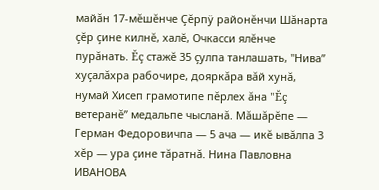майăн 17-мĕшĕнче Çĕрпÿ районĕнчи Шăнарта çĕр çине килнĕ, халĕ, Очкасси ялĕнче пурăнать. Ĕç стажĕ 35 çулпа танлашать, "Нива” хуçалăхра рабочире, дояркăра вăй хунă, нумай Хисеп грамотипе пĕрлех ăна "Ĕç ветеранĕ” медальпе чысланă. Мăшăрĕпе — Герман Федоровичпа — 5 ача — икĕ ывăлпа 3 хĕр — ура çине тăратнă. Нина Павловна ИВАНОВА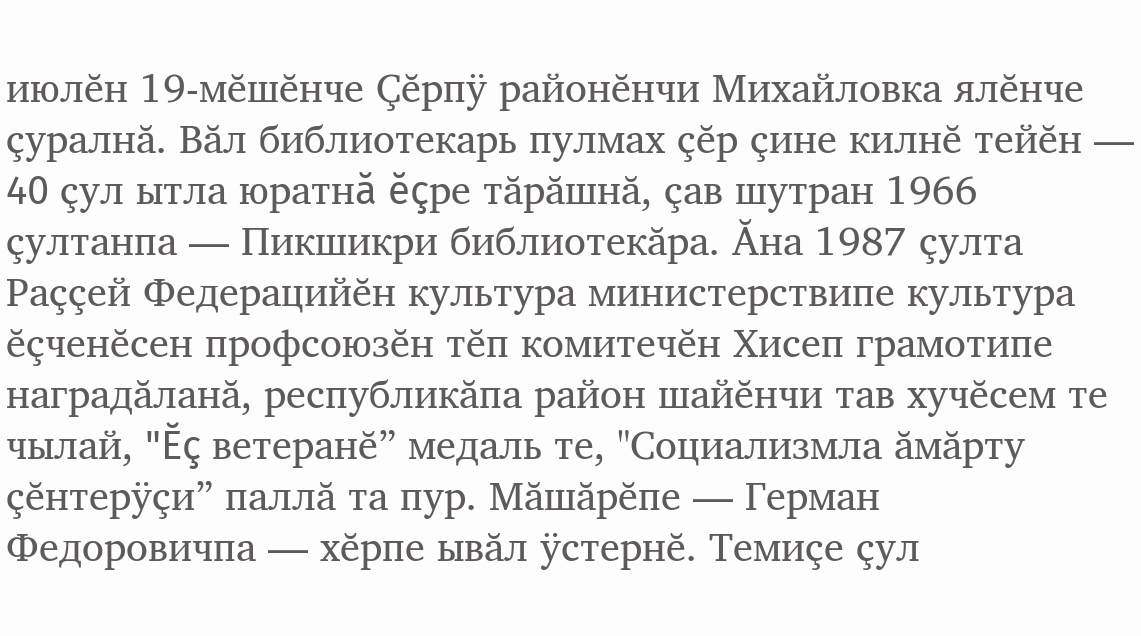июлĕн 19-мĕшĕнче Çĕрпÿ районĕнчи Михайловка ялĕнче çуралнă. Вăл библиотекарь пулмах çĕр çине килнĕ тейĕн — 40 çул ытла юратнă ĕçре тăрăшнă, çав шутран 1966 çултанпа — Пикшикри библиотекăра. Ăна 1987 çулта Раççей Федерацийĕн культура министерствипе культура ĕçченĕсен профсоюзĕн тĕп комитечĕн Хисеп грамотипе наградăланă, республикăпа район шайĕнчи тав хучĕсем те чылай, "Ĕç ветеранĕ” медаль те, "Социализмла ăмăрту çĕнтерÿçи” паллă та пур. Мăшăрĕпе — Герман Федоровичпа — хĕрпе ывăл ÿстернĕ. Темиçе çул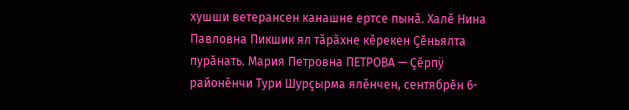хушши ветерансен канашне ертсе пынă. Халĕ Нина Павловна Пикшик ял тăрăхне кĕрекен Çĕньялта пурăнать. Мария Петровна ПЕТРОВА — Çĕрпÿ районĕнчи Тури Шурçырма ялĕнчен, сентябрĕн 6-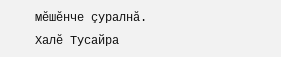мĕшĕнче çуралнă. Халĕ Тусайра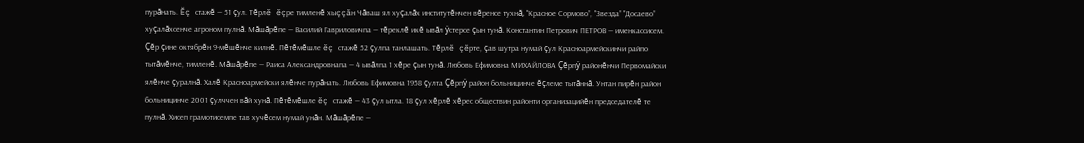пурăнать. Ĕç стажĕ — 51 çул. Тĕрлĕ ĕçре тимленĕ хыççăн Чăваш ял хуçалăх институтĕнчен вĕренсе тухнă, "Красное Сормово”, "Звезда” "Досаево” хуçалăхсенче агроном пулнă. Мăшăрĕпе — Василий Гавриловичпа — тĕреклĕ икĕ ывăл ÿстерсе çын тунă. Константин Петрович ПЕТРОВ — именкассисем. Çĕр çине октябрĕн 9-мĕшĕнче килнĕ. Пĕтĕмĕшле ĕç стажĕ 52 çулпа танлашать. Тĕрлĕ çĕрте, çав шутра нумай çул Красноармейскинчи райпо тытăмĕнче, тимленĕ. Мăшăрĕпе — Раиса Александровнапа — 4 ывăлпа 1 хĕре çын тунă. Любовь Ефимовна МИХАЙЛОВА Çĕрпÿ районĕнчи Первомайски ялĕнче çуралнă. Халĕ Красноармейски ялĕнче пурăнать. Любовь Ефимовна 1958 çулта Çĕрпÿ район больницинче ĕçлеме тытăннă. Унтан пирĕн район больницинче 2001 çулччен вăй хунă. Пĕтĕмĕшле ĕç стажĕ — 43 çул ытла. 18 çул хĕрлĕ хĕрес обществин районти организацийĕн председателĕ те пулнă. Хисеп грамотисемпе тав хучĕсем нумай унăн. Мăшăрĕпе —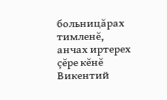больницăрах тимленĕ, анчах иртерех çĕре кĕнĕ Викентий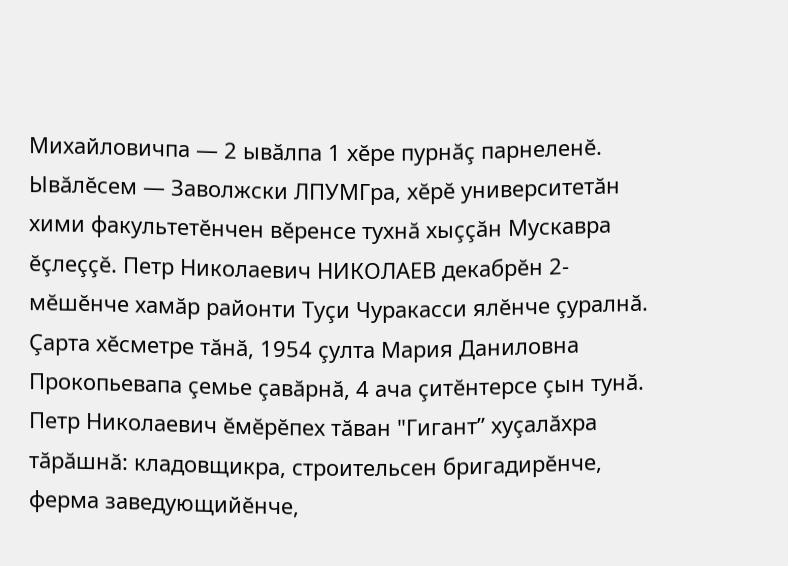Михайловичпа — 2 ывăлпа 1 хĕре пурнăç парнеленĕ. Ывăлĕсем — Заволжски ЛПУМГра, хĕрĕ университетăн хими факультетĕнчен вĕренсе тухнă хыççăн Мускавра ĕçлеççĕ. Петр Николаевич НИКОЛАЕВ декабрĕн 2-мĕшĕнче хамăр районти Туçи Чуракасси ялĕнче çуралнă. Çарта хĕсметре тăнă, 1954 çулта Мария Даниловна Прокопьевапа çемье çавăрнă, 4 ача çитĕнтерсе çын тунă. Петр Николаевич ĕмĕрĕпех тăван "Гигант” хуçалăхра тăрăшнă: кладовщикра, строительсен бригадирĕнче, ферма заведующийĕнче,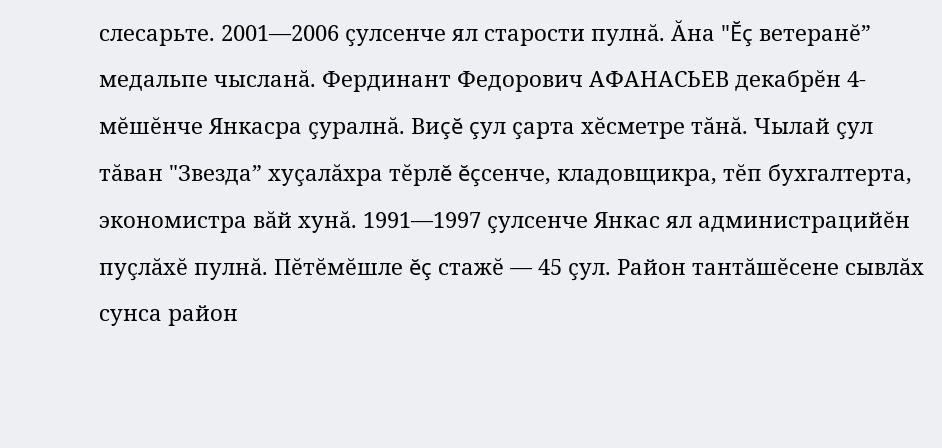слесарьте. 2001—2006 çулсенче ял старости пулнă. Ăна "Ĕç ветеранĕ” медальпе чысланă. Фердинант Федорович АФАНАСЬЕВ декабрĕн 4-мĕшĕнче Янкасра çуралнă. Виçĕ çул çарта хĕсметре тăнă. Чылай çул тăван "Звезда” хуçалăхра тĕрлĕ ĕçсенче, кладовщикра, тĕп бухгалтерта, экономистра вăй хунă. 1991—1997 çулсенче Янкас ял администрацийĕн пуçлăхĕ пулнă. Пĕтĕмĕшле ĕç стажĕ — 45 çул. Район тантăшĕсене сывлăх сунса район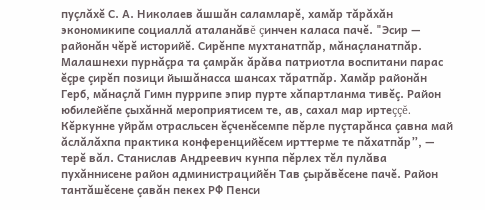пуçлăхĕ С. А. Николаев ăшшăн саламларĕ, хамăр тăрăхăн экономикипе социаллă аталанăвĕ çинчен каласа пачĕ. "Эсир — районăн чĕрĕ историйĕ. Сирĕнпе мухтанатпăр, мăнаçланатпăр. Малашнехи пурнăçра та çамрăк ăрăва патриотла воспитани парас ĕçре çирĕп позици йышăнасса шансах тăратпăр. Хамăр районăн Герб, мăнаçлă Гимн пуррипе эпир пурте хăпартланма тивĕç. Район юбилейĕпе çыхăннă мероприятисем те, ав, сахал мар иртеççĕ. Кĕркунне уйрăм отрасльсен ĕçченĕсемпе пĕрле пуçтарăнса çавна май ăслăлăхпа практика конференцийĕсем ирттерме те пăхатпăр”, — терĕ вăл. Станислав Андреевич кунпа пĕрлех тĕл пулăва пухăннисене район администрацийĕн Тав çырăвĕсене пачĕ. Район тантăшĕсене çавăн пекех РФ Пенси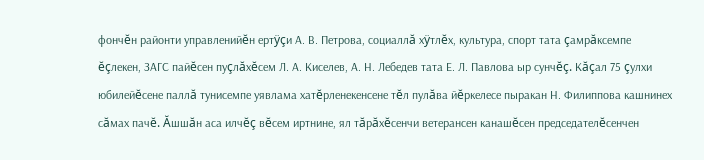фончĕн районти управленийĕн ертÿçи А. В. Петрова, социаллă хÿтлĕх, культура, спорт тата çамрăксемпе ĕçлекен, ЗАГС пайĕсен пуçлăхĕсем Л. А. Киселев, А. Н. Лебедев тата Е. Л. Павлова ыр сунчĕç. Кăçал 75 çулхи юбилейĕсене паллă тунисемпе уявлама хатĕрленекенсене тĕл пулăва йĕркелесе пыракан Н. Филиппова кашнинех сăмах пачĕ. Ăшшăн аса илчĕç вĕсем иртнине, ял тăрăхĕсенчи ветерансен канашĕсен председателĕсенчен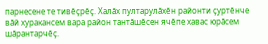парнесене те тивĕçрĕç. Халăх пултарулăхĕн районти çуртĕнче вăй хуракансем вара район тантăшĕсен ячĕпе хавас юрăсем шăрантарчĕç.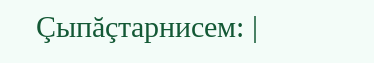Çыпăçтарнисем: |